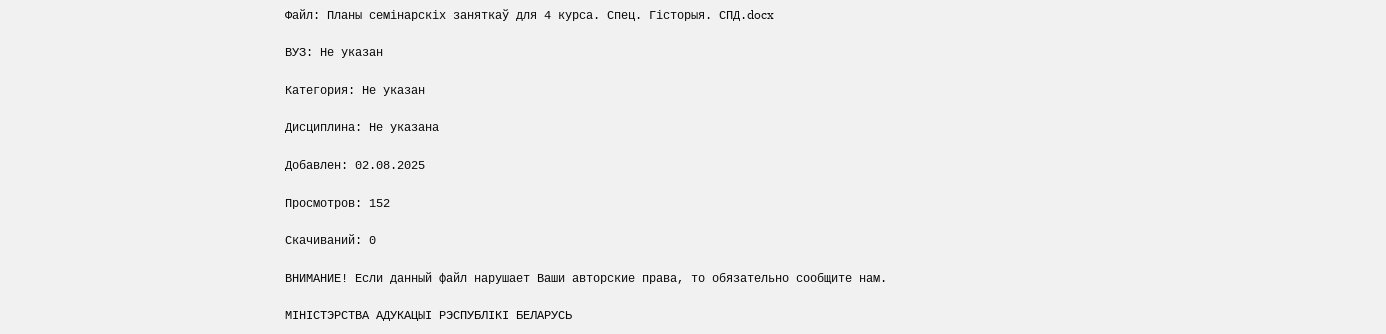Файл: Планы семінарскіх заняткаў для 4 курса. Спец. Гісторыя. СПД.docx

ВУЗ: Не указан

Категория: Не указан

Дисциплина: Не указана

Добавлен: 02.08.2025

Просмотров: 152

Скачиваний: 0

ВНИМАНИЕ! Если данный файл нарушает Ваши авторские права, то обязательно сообщите нам.

МІНІСТЭРСТВА АДУКАЦЫІ РЭСПУБЛІКІ БЕЛАРУСЬ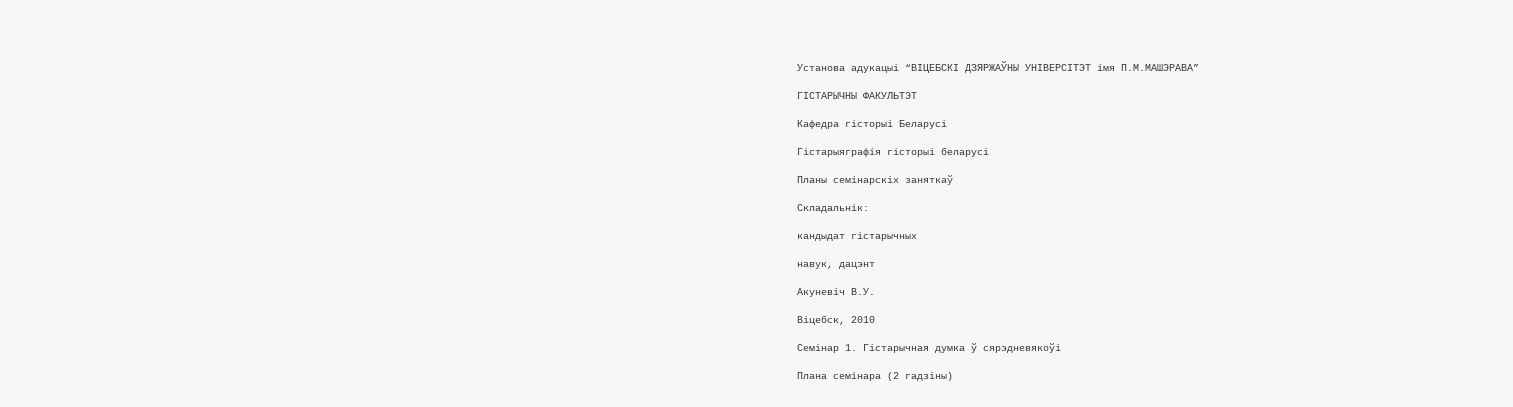Установа адукацыі “ВІЦЕБСКІ ДЗЯРЖАЎНЫ УНІВЕРСІТЭТ імя П.М.МАШЭРАВА”

ГІСТАРЫЧНЫ ФАКУЛЬТЭТ

Кафедра гісторыі Беларусі

Гістарыяграфія гісторыі беларусі

Планы семінарскіх заняткаў

Складальнік:

кандыдат гістарычных

навук, дацэнт

Акуневіч В.У.

Віцебск, 2010

Семінар 1. Гістарычная думка ў сярэдневякоўі

Плана семінара (2 гадзіны)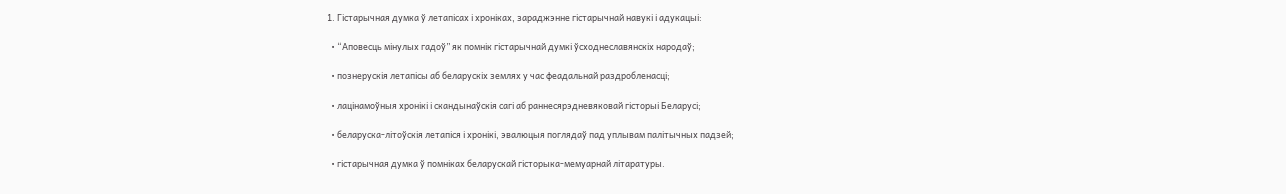1. Гістарычная думка ў летапісах і хроніках, зараджэнне гістарычнай навукі і адукацыі:

  • “Аповесць мінулых гадоў” як помнік гістарычнай думкі ўсходнеславянскіх народаў;

  • познерускія летапісы аб беларускіх землях у час феадальнай раздробленасці;

  • лацінамоўныя хронікі і скандынаўскія сагі аб раннесярэдневяковай гісторыі Беларусі;

  • беларуска-літоўскія летапіся і хронікі, эвалюцыя поглядаў пад уплывам палітычных падзей;

  • гістарычная думка ў помніках беларускай гісторыка-мемуарнай літаратуры.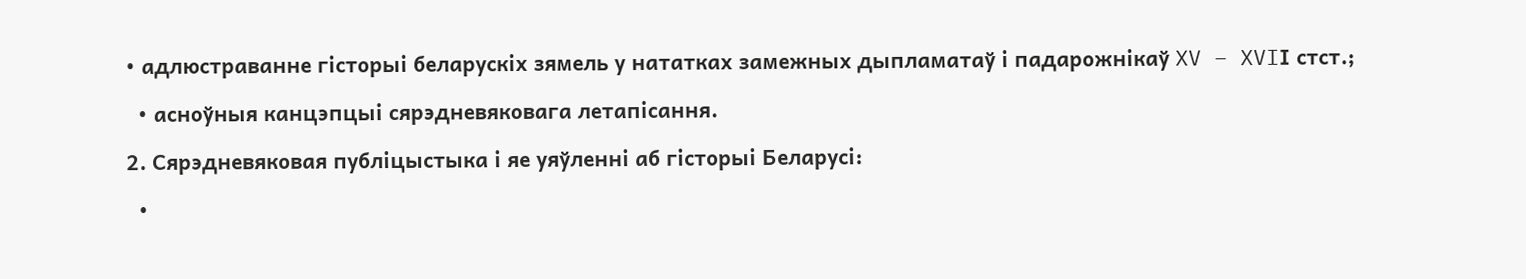• адлюстраванне гісторыі беларускіх зямель у нататках замежных дыпламатаў і падарожнікаў XV – XVIІ стст.;

  • асноўныя канцэпцыі сярэдневяковага летапісання.

2. Сярэдневяковая публіцыстыка і яе уяўленні аб гісторыі Беларусі:

  •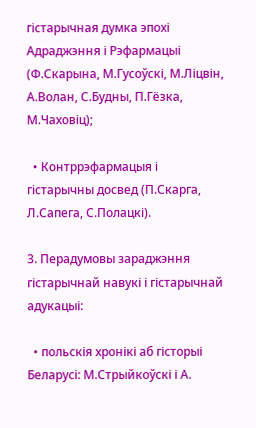гістарычная думка эпохі Адраджэння і Рэфармацыі (Ф.Скарына, М.Гусоўскі, М.Ліцвін, А.Волан, С.Будны, П.Гёзка, М.Чаховіц);

  • Контррэфармацыя і гістарычны досвед (П.Скарга, Л.Сапега, С.Полацкі).

3. Перадумовы зараджэння гістарычнай навукі і гістарычнай адукацыі:

  • польскія хронікі аб гісторыі Беларусі: М.Стрыйкоўскі і А.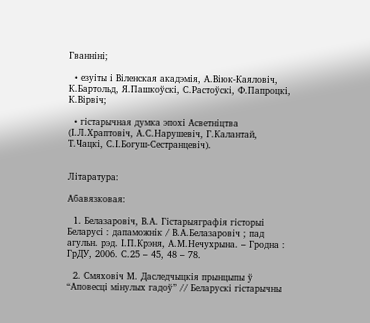Гванніні;

  • езуіты і Віленская акадэмія, А.Віюк-Каяловіч, К.Бартольд, Я.Пашкоўскі, С.Растоўскі, Ф.Папроцкі, К.Вірвіч;

  • гістарычная думка эпохі Асветніцтва (І.Л.Храптовіч, А.С.Нарушевіч, Г.Калантай, Т.Чацкі, С.І.Богуш-Сестранцевіч).


Літаратура:

Абавязковая:

  1. Белазаровіч, В.А. Гістарыяграфія гісторыі Беларусі : дапаможнік / В.А.Белазаровіч ; пад агульн. рэд. І.П.Крэня, А.М.Нечухрына. – Гродна : ГрДУ, 2006. С.25 – 45, 48 – 78.

  2. Смяховіч М. Даследчыцкія прынцыпы ў “Аповесці мінулых гадоў” // Беларускі гістарычны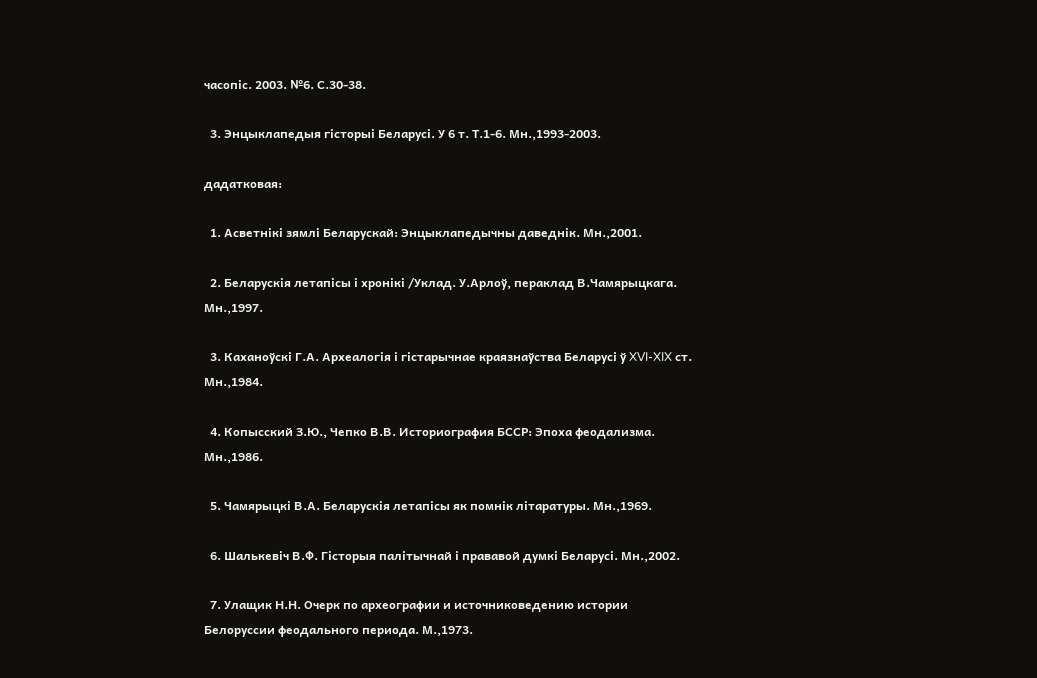часопіс. 2003. №6. С.30-38.

  3. Энцыклапедыя гісторыі Беларусі. У 6 т. Т.1-6. Мн.,1993-2003.

дадатковая:

  1. Асветнікі зямлі Беларускай: Энцыклапедычны даведнік. Мн.,2001.

  2. Беларускія летапісы і хронікі /Уклад. У.Арлоў, пераклад В.Чамярыцкага. Мн.,1997.

  3. Каханоўскі Г.А. Археалогія і гістарычнае краязнаўства Беларусі ў XVI-XIX ст. Мн.,1984.

  4. Копысский З.Ю., Чепко В.В. Историография БССР: Эпоха феодализма. Мн.,1986.

  5. Чамярыцкі В.А. Беларускія летапісы як помнік літаратуры. Мн.,1969.

  6. Шалькевіч В.Ф. Гісторыя палітычнай і прававой думкі Беларусі. Мн.,2002.

  7. Улащик Н.Н. Очерк по археографии и источниковедению истории Белоруссии феодального периода. М.,1973.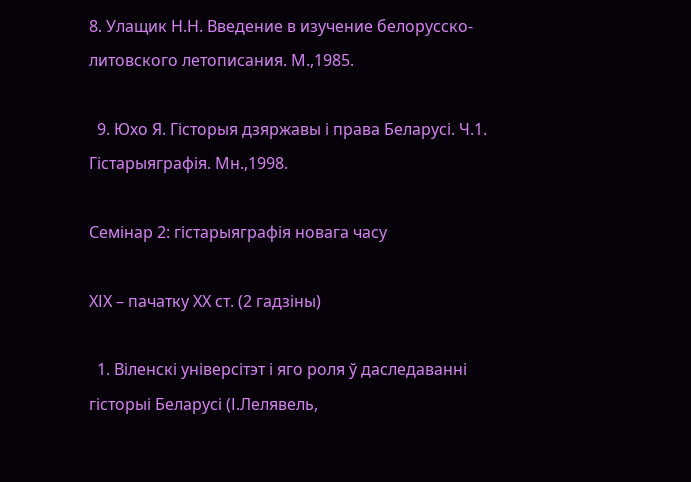8. Улащик Н.Н. Введение в изучение белорусско-литовского летописания. М.,1985.

  9. Юхо Я. Гісторыя дзяржавы і права Беларусі. Ч.1. Гістарыяграфія. Мн.,1998.

Семінар 2: гістарыяграфія новага часу

ХІХ – пачатку ХХ ст. (2 гадзіны)

  1. Віленскі універсітэт і яго роля ў даследаванні гісторыі Беларусі (І.Лелявель,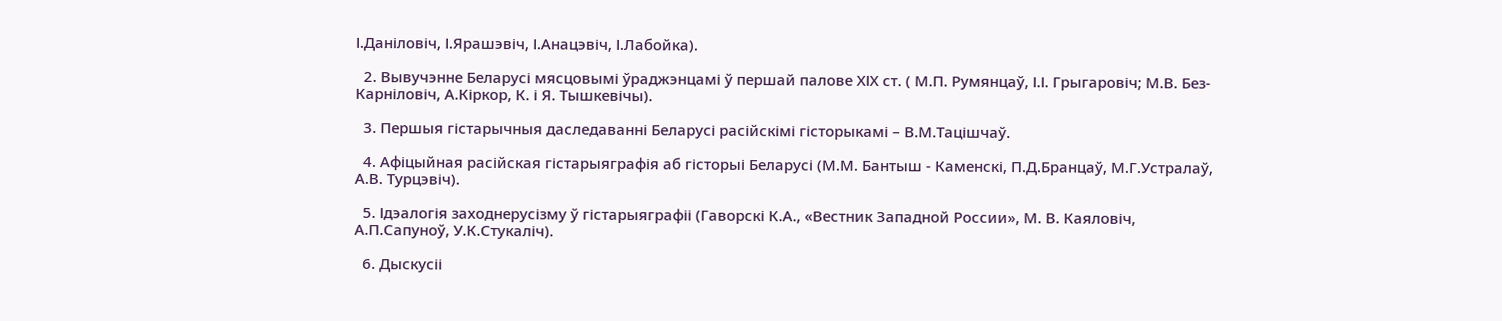І.Даніловіч, І.Ярашэвіч, І.Анацэвіч, І.Лабойка).

  2. Вывучэнне Беларусі мясцовымі ўраджэнцамі ў першай палове ХІХ ст. ( М.П. Румянцаў, І.І. Грыгаровіч; М.В. Без- Карніловіч, А.Кіркор, К. і Я. Тышкевічы).

  3. Першыя гістарычныя даследаванні Беларусі расійскімі гісторыкамі – В.М.Тацішчаў.

  4. Афіцыйная расійская гістарыяграфія аб гісторыі Беларусі (М.М. Бантыш - Каменскі, П.Д.Бранцаў, М.Г.Устралаў, А.В. Турцэвіч).

  5. Ідэалогія заходнерусізму ў гістарыяграфіі (Гаворскі К.А., «Вестник Западной России», М. В. Каяловіч, А.П.Сапуноў, У.К.Стукаліч).

  6. Дыскусіі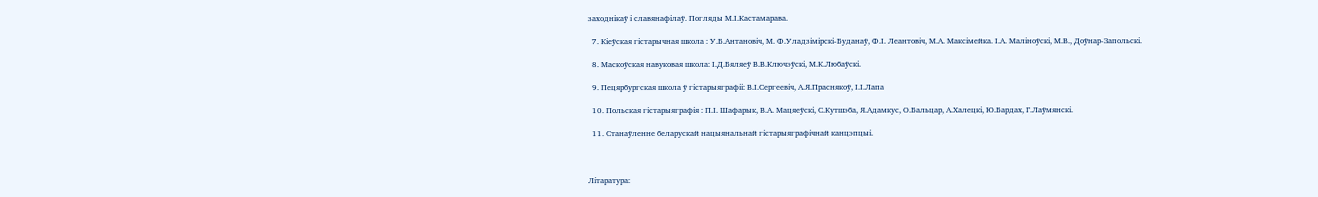заходнікаў і славянафілаў. Погляды М.І.Кастамарава.

  7. Кіеўская гістарычная школа : У.Б.Антановіч, М. Ф.Уладзімірскі-Буданаў, Ф.І. Леантовіч, М.А. Максімейка. І.А. Маліноўскі, М.В., Доўнар-Запольскі.

  8. Маскоўская навуковая школа: І.Д.Бяляеў В.В.Ключэўскі, М.К.Любаўскі.

  9. Пецярбургская школа ў гістарыяграфіі: В.І.Сергеевіч, А.Я.Праснякоў, І.І.Лапа

  10. Польская гістарыяграфія : П.І. Шафарык, В.А. Мацяеўскі, С.Кутшэба, Я.Адамкус, О.Бальцар, А.Халецкі, Ю.Бардах, Г.Лаўмянскі.

  11. Станаўленне беларускай нацыянальнай гістарыяграфічнай канцэпцыі.



Літаратура: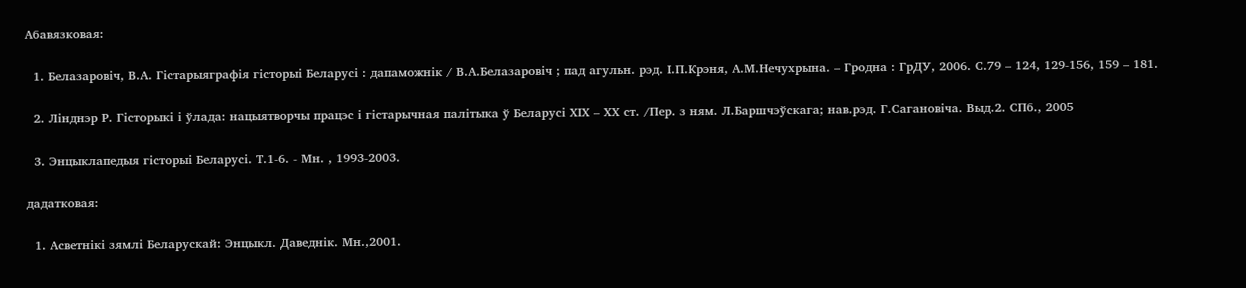Абавязковая:

  1. Белазаровіч, В.А. Гістарыяграфія гісторыі Беларусі : дапаможнік / В.А.Белазаровіч ; пад агульн. рэд. І.П.Крэня, А.М.Нечухрына. – Гродна : ГрДУ, 2006. С.79 – 124, 129-156, 159 – 181.

  2. Лінднэр Р. Гісторыкі і ўлада: нацыятворчы працэс і гістарычная палітыка ў Беларусі ХІХ – ХХ ст. /Пер. з ням. Л.Баршчэўскага; нав.рэд. Г.Сагановіча. Выд.2. СПб., 2005

  3. Энцыклапедыя гісторыі Беларусі. Т.1-6. - Мн. , 1993-2003.

дадатковая:

  1. Асветнікі зямлі Беларускай: Энцыкл. Даведнік. Мн.,2001.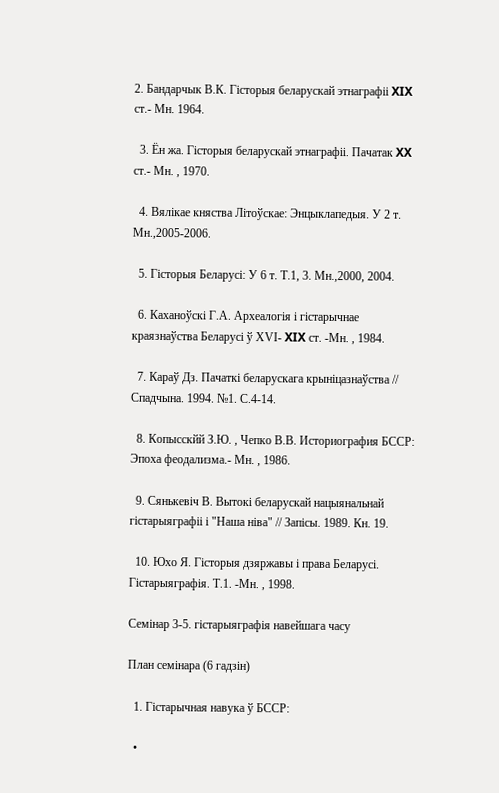2. Бандарчык В.К. Гісторыя беларускай этнаграфіі XIX ст.- Мн. 1964.

  3. Ён жа. Гісторыя беларускай этнаграфіі. Пачатак XX ст.- Мн. , 1970.

  4. Вялікае княства Літоўскае: Энцыклапедыя. У 2 т. Мн.,2005-2006.

  5. Гісторыя Беларусі: У 6 т. Т.1, 3. Мн.,2000, 2004.

  6. Каханоўскі Г.А. Археалогія і гістарычнае краязнаўства Беларусі ў ХVІ- XIX ст. -Мн. , 1984.

  7. Караў Дз. Пачаткі беларускага крыніцазнаўства // Спадчына. 1994. №1. С.4-14.

  8. Копысскйй З.Ю. , Чепко В.В. Историография БССР: Эпоха феодализма.- Мн. , 1986.

  9. Сянькевіч В. Вытокі беларускай нацыянальнай гістарыяграфіі і "Наша ніва" // Запісы. 1989. Кн. 19.

  10. Юхо Я. Гісторыя дзяржавы і права Беларусі. Гістарыяграфія. Т.1. -Мн. , 1998.

Семінар 3-5. гістарыяграфія навейшага часу

План семінара (6 гадзін)

  1. Гістарычная навука ў БССР:

  •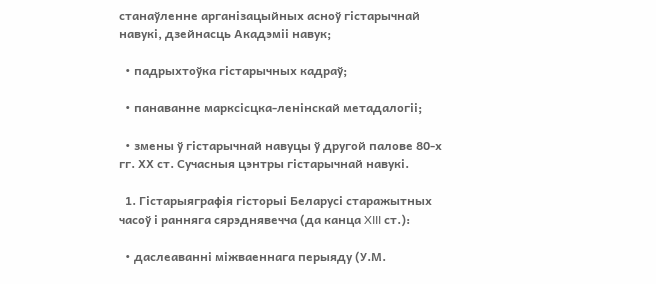станаўленне арганізацыйных асноў гістарычнай навукі, дзейнасць Акадэміі навук;

  • падрыхтоўка гістарычных кадраў;

  • панаванне марксісцка-ленінскай метадалогіі;

  • змены ў гістарычнай навуцы ў другой палове 80-х гг. ХХ ст. Сучасныя цэнтры гістарычнай навукі.

  1. Гістарыяграфія гісторыі Беларусі старажытных часоў і ранняга сярэднявечча (да канца XIII ст.):

  • даслеаванні міжваеннага перыяду (У.М.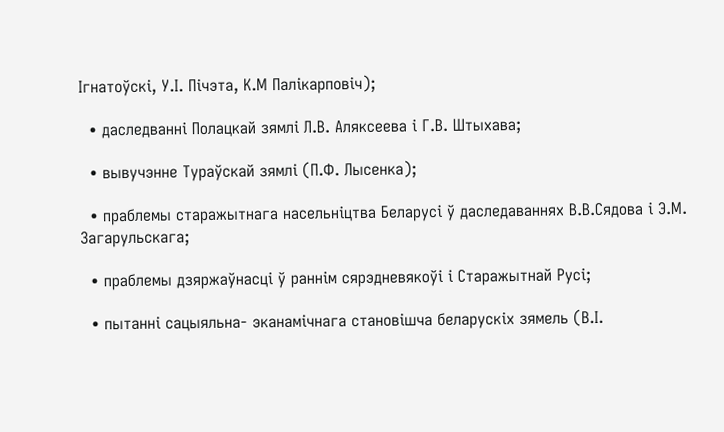Ігнатоўскі, У.І. Пічэта, К.М Палікарповіч);

  • даследванні Полацкай зямлі Л.В. Аляксеева і Г.В. Штыхава;

  • вывучэнне Тураўскай зямлі (П.Ф. Лысенка);

  • праблемы старажытнага насельніцтва Беларусі ў даследаваннях В.В.Сядова і Э.М. Загарульскага;

  • праблемы дзяржаўнасці ў раннім сярэдневякоўі і Старажытнай Русі;

  • пытанні сацыяльна- эканамічнага становішча беларускіх зямель (В.І.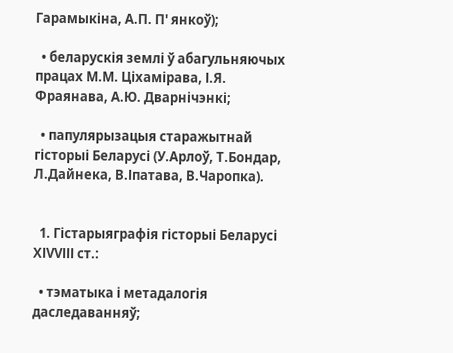Гарамыкіна, А.П. П' янкоў);

  • беларускія землі ў абагульняючых працах М.М. Ціхамірава, І.Я. Фраянава, А.Ю. Дварнічэнкі;

  • папулярызацыя старажытнай гісторыі Беларусі (У.Арлоў, Т.Бондар, Л.Дайнека, В.Іпатава, В.Чаропка).


  1. Гістарыяграфія гісторыі Беларусі ХІVVІІІ ст.:

  • тэматыка і метадалогія даследаванняў;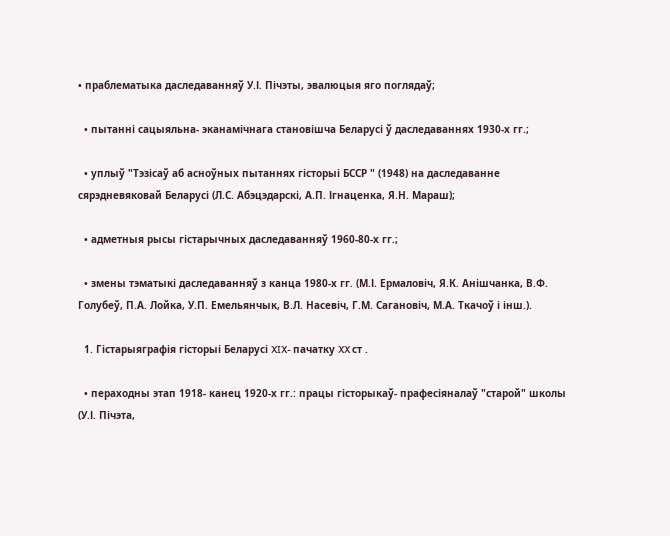• праблематыка даследаванняў У.І. Пічэты, эвалюцыя яго поглядаў;

  • пытанні сацыяльна- эканамічнага становішча Беларусі ў даследаваннях 1930-х гг.;

  • уплыў "Тэзісаў аб асноўных пытаннях гісторыі БССР " (1948) на даследаванне сярэдневяковай Беларусі (Л.С. Абэцэдарскі, А.П. Ігнаценка, Я.Н. Мараш);

  • адметныя рысы гістарычных даследаванняў 1960-80-х гг.;

  • змены тэматыкі даследаванняў з канца 1980-х гг. (М.І. Ермаловіч, Я.К. Анішчанка, В.Ф. Голубеў, П.А. Лойка, У.П. Емельянчык, В.Л. Насевіч, Г.М. Сагановіч, М.А. Ткачоў і інш.).

  1. Гістарыяграфія гісторыі Беларусі XIX- пачатку XX ст .

  • пераходны этап 1918- канец 1920-х гг.: працы гісторыкаў- прафесіяналаў "старой" школы (У.І. Пічэта,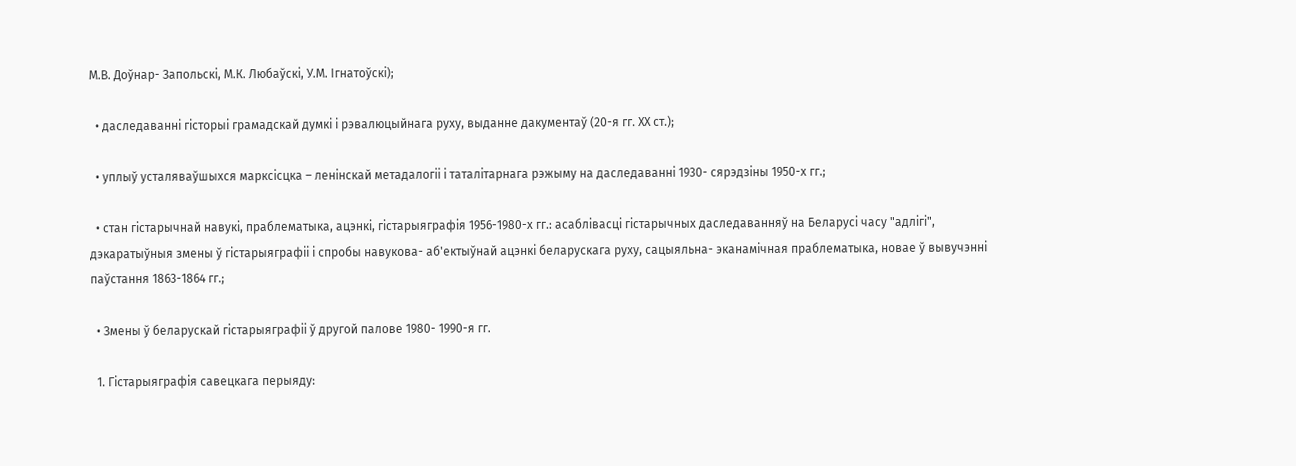М.В. Доўнар- Запольскі, М.К. Любаўскі, У.М. Ігнатоўскі);

  • даследаванні гісторыі грамадскай думкі і рэвалюцыйнага руху, выданне дакументаў (20-я гг. ХХ ст.);

  • уплыў усталяваўшыхся марксісцка – ленінскай метадалогіі і таталітарнага рэжыму на даследаванні 1930- сярэдзіны 1950-х гг.;

  • стан гістарычнай навукі, праблематыка, ацэнкі, гістарыяграфія 1956-1980-х гг.: асаблівасці гістарычных даследаванняў на Беларусі часу "адлігі", дэкаратыўныя змены ў гістарыяграфіі і спробы навукова- аб'ектыўнай ацэнкі беларускага руху, сацыяльна- эканамічная праблематыка, новае ў вывучэнні паўстання 1863-1864 гг.;

  • Змены ў беларускай гістарыяграфіі ў другой палове 1980- 1990-я гг.

  1. Гістарыяграфія савецкага перыяду: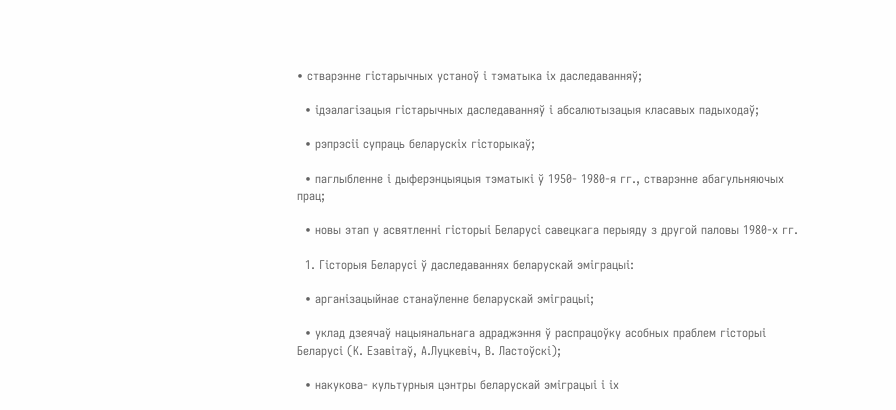• стварэнне гістарычных устаноў і тэматыка іх даследаванняў;

  • ідэалагізацыя гістарычных даследаванняў і абсалютызацыя класавых падыходаў;

  • рэпрэсіі супраць беларускіх гісторыкаў;

  • паглыбленне і дыферэнцыяцыя тэматыкі ў 1950- 1980-я гг., стварэнне абагульняючых прац;

  • новы этап у асвятленні гісторыі Беларусі савецкага перыяду з другой паловы 1980-х гг.

  1. Гісторыя Беларусі ў даследаваннях беларускай эміграцыі:

  • арганізацыйнае станаўленне беларускай эміграцыі;

  • уклад дзеячаў нацыянальнага адраджэння ў распрацоўку асобных праблем гісторыі Беларусі (К. Езавітаў, А.Луцкевіч, В. Ластоўскі);

  • накукова- культурныя цэнтры беларускай эміграцыі і іх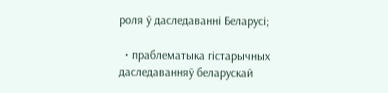роля ў даследаванні Беларусі;

  • праблематыка гістарычных даследаванняў беларускай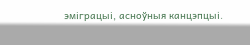эміграцыі, асноўныя канцэпцыі.